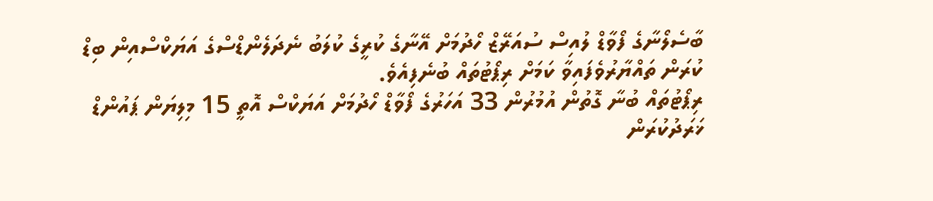ބާސެލޯނާގެ ފޯވާޑް ލުއިސް ސުއަރޭޒް ހޯދުމަށް އޭނާގެ ކުރީގެ ކުލަބު ނެދަލެންޑްސްގެ އަޔަކްސްއިން ބިޑް ކުރަން ތައްޔާރުވެފައިވާ ކަމަށް ރިޕޯޓުތައް ބުނެފިއެވެ.
ރިޕޯޓުތައް ބުނާ ގޮތުން އުމުރުން 33 އަހަރުގެ ފޯވާޑް ހޯދުމަށް އަޔަކްސް އޮތީ 15 މިލިޔަން ޕައުންޑް ޚަރަދުކުރަން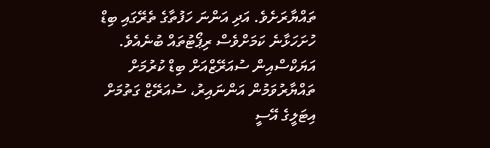ތައްޔާރަށެވެ. އަދި އަންނަ ހަފުތާގެ ތެރޭގައި ބިޑް ހުށަހަޅާނެ ކަމަށްވެސް ރިޕޯޓުތައް ބުނެއެވެ.
އަޔަކްސްއިން ސުއަރޭޒްއަށް ބިޑް ކުރުމަށް ތައްޔާރުވަމުން އަންނައިރު، ސުއަރޭޒް ގަތުމަށް އިޓަލީގެ އޭސީ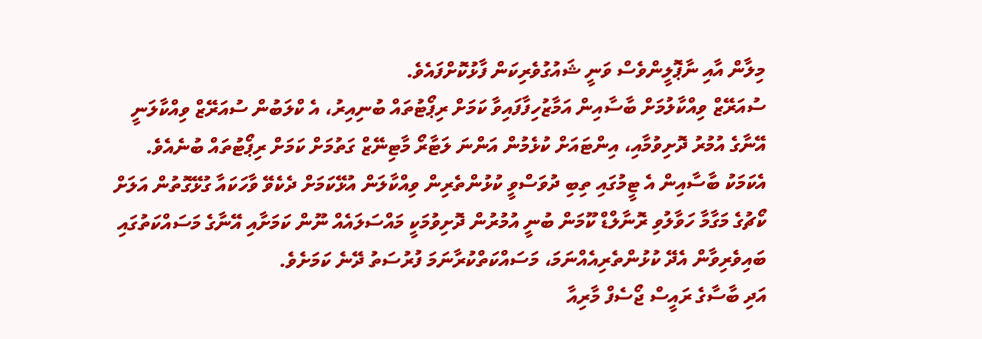މިލާން އާއި ނާޕޮލީންވެސް ވަނީ ޝައުގުވެރިކަން ފާޅުކޮށްފައެވެ.
ސުއަރޭޒް ވިއްކާލުމަށް ބާސާއިން އަމާޒުހިފާފައިވާ ކަމަށް ރިޕޯޓުތައް ބުނިއިރު، އެ ކްލަބުން ސުއަރޭޒް ވިއްކާލަނީ އޭނާގެ އުމުރު ދޮށިވުމާއި، އިންޓައަށް ކުޅެމުން އަންނަ ލަޓާރޯ މާޓިނޭޒް ގަތުމަށް ކަމަށް ރިޕޯޓުތައް ބުނެއެވެ.
އެކަމަކު ބާސާއިން އެ ޓީމުގައި ތިބި ދުވަސްވީ ކުޅުންތެރިން ވިއްކާލަން އުޅޭކަމަށް ދެކެވޭ ވާހަކައާ ގުޅޭގޮތުން އަލަށް ކޯޗުގެ މަގާމާ ހަވާލުވި ރޮނާލްޑް ކޫމަން ބުނީ އުމުރުން ދޮށިވުމަކީ މައްސަލައެއް ނޫން ކަމަށާއި އޭނާގެ މަސައްކަތުގައި ބައިވެރިވާން އެދޭ ކުޅުންތެރިއެއްނަމަ، މަސައްކަތްކުރާނަމަ ފުރުސަތު ދޭނެ ކަމަށެވެ.
އަދި ބާސާގެ ރައީސް ޖޯސެފް މާރިއާ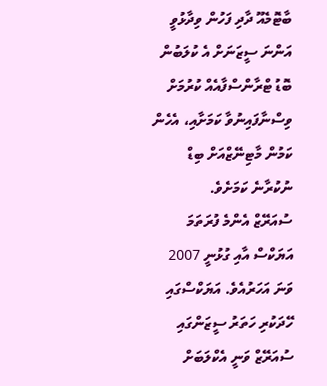ބާޓޮމެއޫ ދާދި ފަހުން ވިދާޅުވީ އަންނަ ސީޒަނަށް އެ ކުލަބުން ބޮޑު ޓްރާންސްފާއެއް ކުރުމަށް ވިސްނާފައިނުވާ ކަމަށާއި، އެހެން ކަމުން މާޓިނޭޒްއަށް ބިޑް ނުކުރާނެ ކަމަށެވެ.
ސުއަރޭޒް އެންމެ ފުރަތަމަ އަޔަކްސް އާއި ގުޅުނީ 2007 ވަނަ އަހަރުއެވެ. އަޔަކްސްގައި ހޭދަކުރި ހަތަރު ސީޒަންގައި ސުއަރޭޒް ވަނީ އެކްލަބަށް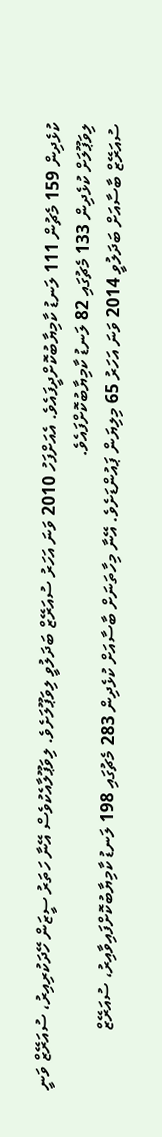ކުޅެދިން 159 މެޗުން 111 ލަނޑު ކާމިޔާބުކޮށްދީފައެވެ. އެއަށްފަހު 2010 ވަނަ އަހަރު ސުއަރޭޒް ބަދަލުވީ ލިވަޕޫލަށެވެ. ލިވަޕޫލާއެކުވެސް އޭނާ ހަތަރު ސީޒަން ހޭދަކުރިއިރު، ސުއަރޭޒް ވަނީ ލިވަޕޫލަށް ކުޅެދިން 133 މެޗުގައި 82 ލަނޑު ކާމިޔާބުކޮށްފައެވެ.
ސުއަރޭޒް ބާސާއަށް ބަދަލުވީ 2014 ވަނަ އަހަރު 65 މިލިޔަން ޕައުންޑަށެވެ. އޭނާ މިހާތަނަށް ބާސާއަށް ކުޅެދިން 283 މެޗުގައި 198 ލަނޑު ކާމިޔާބުކޮށްފައިވާއިރު، ސުއަރޭޒް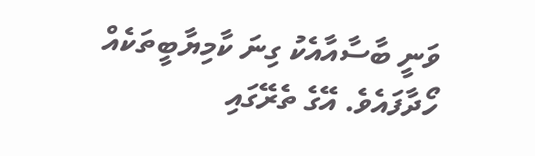ވަނީ ބާސާއާއެކު ގިނަ ކާމިޔާބީތަކެއް ހޯދާފައެވެ. އޭގެ ތެރޭގައި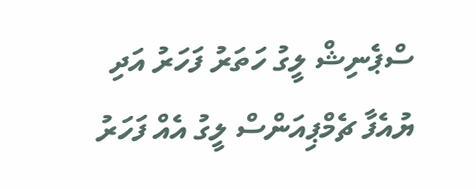ސްޕެނިޝް ލީގު ހަތަރު ފަހަރު އަދި ޔުއެފާ ޗެމްޕިއަންސް ލީގު އެއް ފަހަރު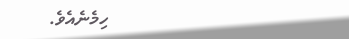ހިމެނެއެވެ.